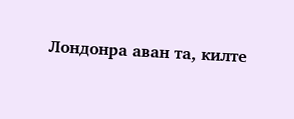Лондонра аван та, килте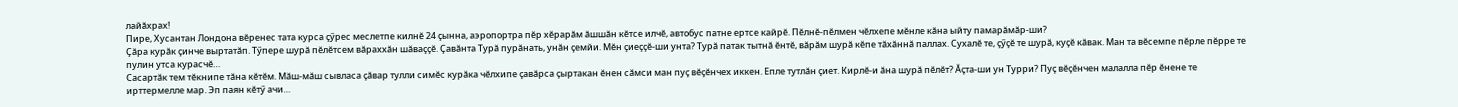лайăхрах!
Пире, Хусантан Лондона вӗренес тата курса çӳрес меслетпе килнӗ 24 çынна, аэропортра пӗр хӗрарӑм ӑшшӑн кӗтсе илчӗ, автобус патне ертсе кайрӗ. Пӗлнӗ-пӗлмен чӗлхепе мӗнле кӑна ыйту памарӑмӑр-ши?
Çӑра курӑк çинче выртатӑп. Тӳпере шурӑ пӗлӗтсем вӑраххӑн шӑваççӗ. Çавӑнта Турӑ пурӑнать, унӑн çемйи. Мӗн çиеççӗ-ши унта? Турӑ патак тытнӑ ӗнтӗ, вӑрӑм шурӑ кӗпе тӑхӑннӑ паллах. Сухалӗ те, çӳçӗ те шурӑ, куçӗ кӑвак. Ман та вӗсемпе пӗрле пӗрре те пулин утса курасчӗ…
Сасартӑк тем тӗкнипе тӑна кӗтӗм. Мӑш-мӑш сывласа çӑвар тулли симӗс курӑка чӗлхипе çавӑрса çыртакан ӗнен сӑмси ман пуç вӗçӗнчех иккен. Епле тутлӑн çиет. Кирлӗ-и ӑна шурӑ пӗлӗт? Ӑçта-ши ун Турри? Пуç вӗçӗнчен малалла пӗр ӗнене те ирттермелле мар. Эп паян кӗтӳ ачи…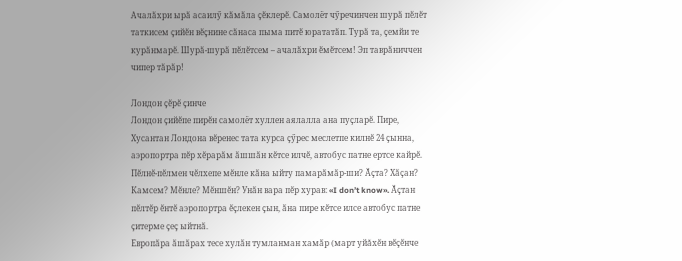Ачалӑхри ырӑ асаилӳ кӑмӑла çӗклерӗ. Самолёт чӳречинчен шурӑ пӗлӗт таткисем çийӗн вӗçнине сӑнаса пыма питӗ юрататӑп. Турӑ та, çемйи те курӑнмарӗ. Шурӑ-шурӑ пӗлӗтсем – ачалӑхри ӗмӗтсем! Эп таврӑниччен чипер тӑрӑр!

Лондон çӗрӗ çинче
Лондон çийӗпе пирӗн самолёт хуллен аялалла ана пуçларӗ. Пире, Хусантан Лондона вӗренес тата курса çӳрес меслетпе килнӗ 24 çынна, аэропортра пӗр хӗрарӑм ӑшшӑн кӗтсе илчӗ, автобус патне ертсе кайрӗ. Пӗлнӗ-пӗлмен чӗлхепе мӗнле кӑна ыйту памарӑмӑр-ши? Ӑçта? Хӑçан? Камсем? Мӗнле? Мӗншӗн? Унӑн вара пӗр хурав: «I don’t know». Ӑçтан пӗлтӗр ӗнтӗ аэропортра ӗçлекен çын, ӑна пире кӗтсе илсе автобус патне çитерме çеç ыйтнӑ.
Европӑра ӑшӑрах тесе хулӑн тумланман хамӑр (март уйăхӗн вӗçӗнче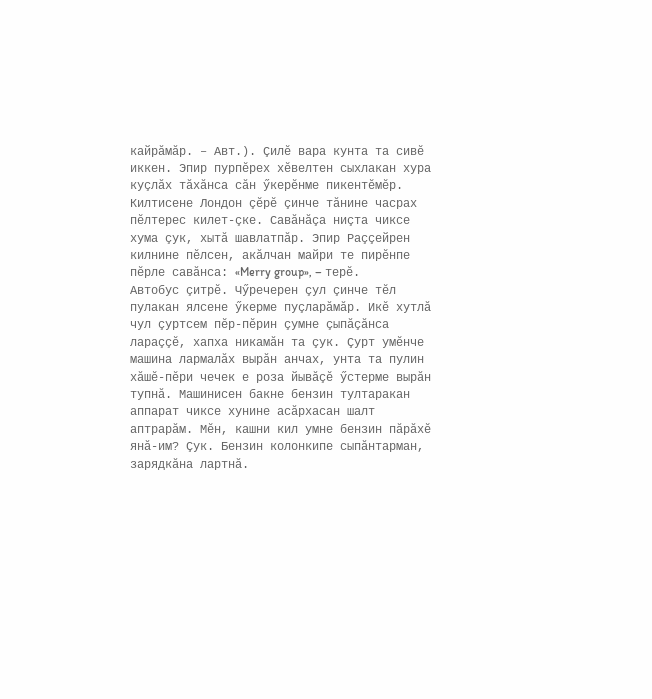кайрăмăр. – Авт.). Çилӗ вара кунта та сивӗ иккен. Эпир пурпӗрех хӗвелтен сыхлакан хура куçлӑх тӑхӑнса сăн ӳкерӗнме пикентӗмӗр. Килтисене Лондон çӗрӗ çинче тӑнине часрах пӗлтерес килет-çке. Савӑнӑçа ниçта чиксе хума çук, хытӑ шавлатпӑр. Эпир Раççейрен килнине пӗлсен, акӑлчан майри те пирӗнпе пӗрле савӑнса: «Merry group», – терӗ.
Автобус çитрӗ. Чӳречерен çул çинче тӗл пулакан ялсене ӳкерме пуçларӑмӑр. Икӗ хутлӑ чул çуртсем пӗр-пӗрин çумне çыпӑçӑнса лараççӗ, хапха никамӑн та çук. Çурт умӗнче машина лармалӑх вырӑн анчах, унта та пулин хӑшӗ-пӗри чечек е роза йывӑçӗ ӳстерме вырӑн тупнӑ. Машинисен бакне бензин тултаракан аппарат чиксе хунине асӑрхасан шалт аптрарӑм. Мӗн, кашни кил умне бензин пӑрӑхӗ янӑ-им? Çук. Бензин колонкипе сыпӑнтарман, зарядкăна лартнӑ.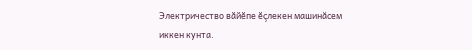Электричество вӑйӗпе ӗçлекен машинăсем иккен кунта.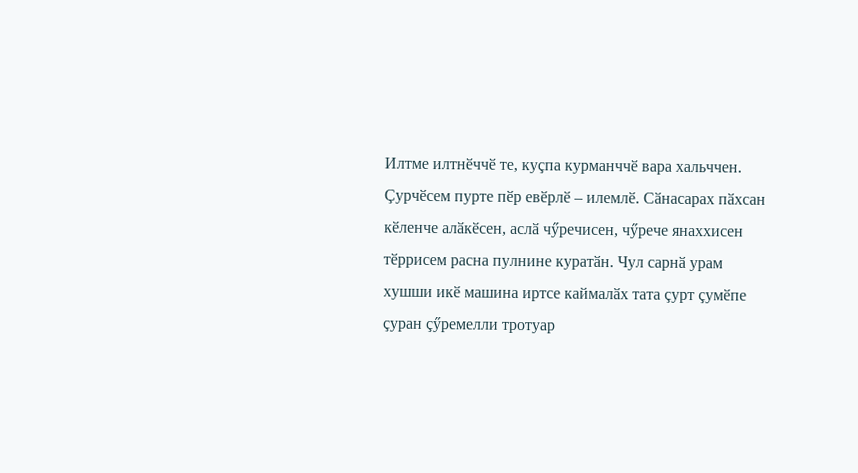Илтме илтнӗччӗ те, куçпа курманччӗ вара хальччен. Çурчӗсем пурте пӗр евӗрлӗ – илемлӗ. Сӑнасарах пӑхсан кӗленче алӑкӗсен, аслӑ чӳречисен, чӳрече янаххисен тӗррисем расна пулнине куратӑн. Чул сарнӑ урам хушши икӗ машина иртсе каймалӑх тата çурт çумӗпе çуран çӳремелли тротуар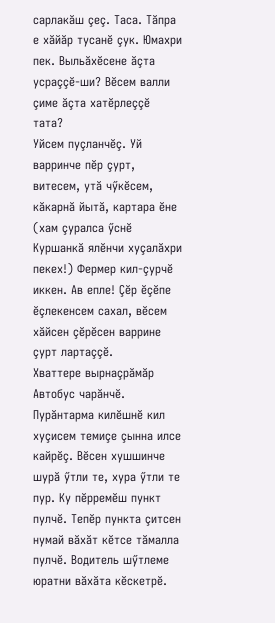сарлакӑш çеç. Таса. Тӑпра е хăйӑр тусанӗ çук. Юмахри пек. Выльӑхӗсене ӑçта усраççӗ-ши? Вӗсем валли çиме ӑçта хатӗрлеççӗ тата?
Уйсем пуçланчӗç. Уй варринче пӗр çурт, витесем, утӑ чӳкӗсем, кӑкарнӑ йытӑ, картара ӗне (хам çуралса ӳснӗ Куршанкӑ ялӗнчи хуçалӑхри пекех!) Фермер кил-çурчӗ иккен. Ав епле! Çӗр ӗçӗпе ӗçлекенсем сахал, вӗсем хӑйсен çӗрӗсен варрине çурт лартаççӗ.
Хваттере вырнаçрăмăр
Автобус чарӑнчӗ. Пурӑнтарма килӗшнӗ кил хуçисем темиçе çынна илсе кайрӗç. Вӗсен хушшинче шурӑ ӳтли те, хура ӳтли те пур. Ку пӗрремӗш пункт пулчӗ. Тепӗр пункта çитсен нумай вӑхӑт кӗтсе тӑмалла пулчӗ. Водитель шӳтлеме юратни вӑхӑта кӗскетрӗ.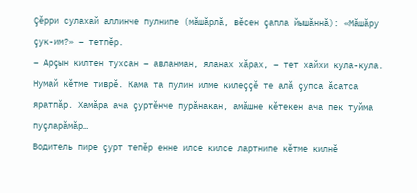Çӗрри сулахай аллинче пулнипе (мӑшӑрлӑ, вӗсен çапла йышӑннӑ): «Мӑшӑру çук-им?» – тетпӗр.
– Арçын килтен тухсан – авланман, яланах хӑрах, – тет хайхи кула-кула.
Нумай кӗтме тиврӗ. Кама та пулин илме килеççӗ те алӑ çупса ӑсатса яратпӑр. Хамӑра ача çуртӗнче пурӑнакан, амăшне кӗтекен ача пек туйма пуçларӑмӑр…
Водитель пире çурт тепӗр енне илсе килсе лартнипе кӗтме килнӗ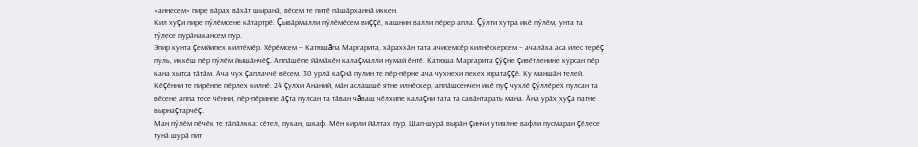«аннесем» пире вӑрах вӑхӑт шыранӑ, вӗсем те питӗ пӑшӑрханнӑ иккен.
Кил хуçи пире пӳлӗмсене кӑтартрӗ. Çывӑрмалли пӳлӗмӗсем виççӗ, кашнин валли пӗрер апла. Çӳлти хутра икӗ пӳлӗм, унта та тӳлесе пурӑнакансем пур.
Эпир кунта çемйипех килтӗмӗр. Хӗрӗмсем – Катюшăпа Маргарита, хӑраххӑн тата ачисемсӗр килнӗскерсем – ачалӑха аса илес терӗç пуль, иккӗш пӗр пӳлӗм йышӑнчӗç. Аппӑшӗпе йӑмӑкӗн калаçмалли нумай ӗнтӗ. Катюша Маргарита çӳçне çивӗтленине курсан пӗр кана хытса тӑтӑм. Ача чух çаплаччӗ вӗсем. 30 урлӑ каçнӑ пулин те пӗр-пӗрне ача чухнехи пекех юратаççӗ. Ку маншӑн телей. Кӗçӗнни те пирӗнпе пӗрлех килнӗ. 24 çулхи Ананий, мӑн аслашшӗ ятне илнӗскер, аппӑшсенчен икӗ пуç чухлӗ çӳллӗрех пулсан та вӗсене аппа тесе чӗнни, пӗр-пӗринпе ӑçта пулсан та тӑван чăваш чӗлхипе калаçни тата та савӑнтарать мана. Ӑна урӑх хуçа патне вырнаçтарчӗç.
Ман пӳлӗм пӗчӗк те тӑпӑлкка: сӗтел, пукан, шкаф. Мӗн кирли йӑлтах пур. Шап-шурӑ вырӑн çинчи утиялне вафли пусмаран çӗлесе тунӑ шурӑ пит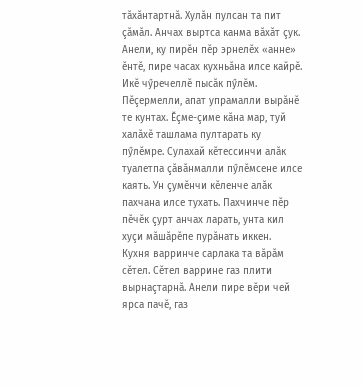тӑхӑнтартнӑ. Хулӑн пулсан та пит çӑмӑл. Анчах выртса канма вӑхӑт çук. Анели, ку пирӗн пӗр эрнелӗх «анне» ӗнтӗ, пире часах кухньӑна илсе кайрӗ.
Икӗ чӳречеллӗ пысӑк пӳлӗм. Пӗçермелли, апат упрамалли вырӑнӗ те кунтах. Ӗçме-çиме кӑна мар, туй халӑхӗ ташлама пултарать ку пӳлӗмре. Сулахай кӗтессинчи алӑк туалетпа çӑвӑнмалли пӳлӗмсене илсе каять. Ун çумӗнчи кӗленче алӑк пахчана илсе тухать. Пахчинче пӗр пӗчӗк çурт анчах ларать, унта кил хуçи мӑшăрӗпе пурӑнать иккен.
Кухня варринче сарлака та вӑрӑм сӗтел. Сӗтел варрине газ плити вырнаçтарнӑ. Анели пире вӗри чей ярса пачӗ, газ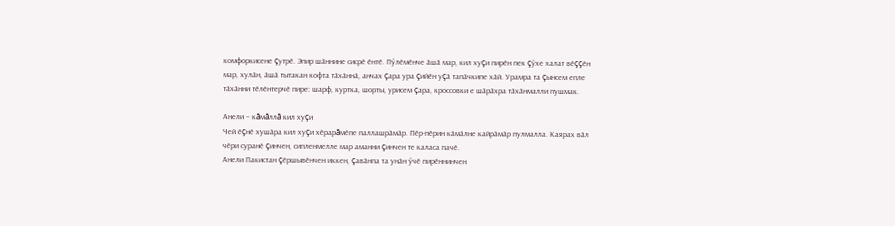комфоркисене çутрӗ. Эпир шӑннине сисрӗ ӗнтӗ. Пӳлӗмӗнче ӑшӑ мар, кил хуçи пирӗн пек çӳхе халат вӗççӗн мар, хулӑн, ӑшӑ тытакан кофта тӑхӑннӑ, анчах çара ура çийӗн уçӑ тапӑчкипе хӑй. Урамра та çынсем епле тӑхӑнни тӗлӗнтерчӗ пире: шарф, куртка, шорты, урисем çара, кроссовки е шӑрӑхра тӑхӑнмалли пушмак.

Анели – кăмăллă кил хуçи
Чей ӗçнӗ хушӑра кил хуçи хӗрарăмӗпе паллашрӑмӑр. Пӗр-пӗрин кӑмӑлне кайрӑмӑр пулмалла. Каярах вӑл чӗри суранӗ çинчен, сипленмелле мар аманни çинчен те каласа пачӗ.
Анели Пакистан çӗршывӗнчен иккен, çавӑнпа та унӑн ӳчӗ пирӗннинчен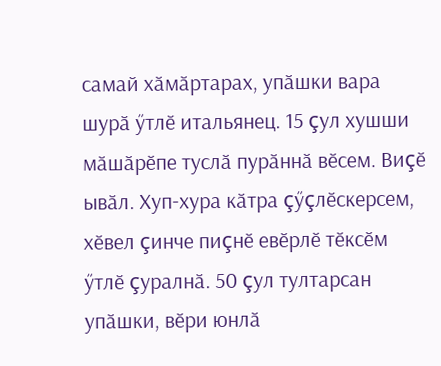самай хӑмӑртарах, упӑшки вара шурӑ ӳтлӗ итальянец. 15 çул хушши мӑшӑрӗпе туслӑ пурӑннӑ вӗсем. Виçӗ ывӑл. Хуп-хура кӑтра çӳçлӗскерсем, хӗвел çинче пиçнӗ евӗрлӗ тӗксӗм ӳтлӗ çуралнӑ. 50 çул тултарсан упӑшки, вӗри юнлӑ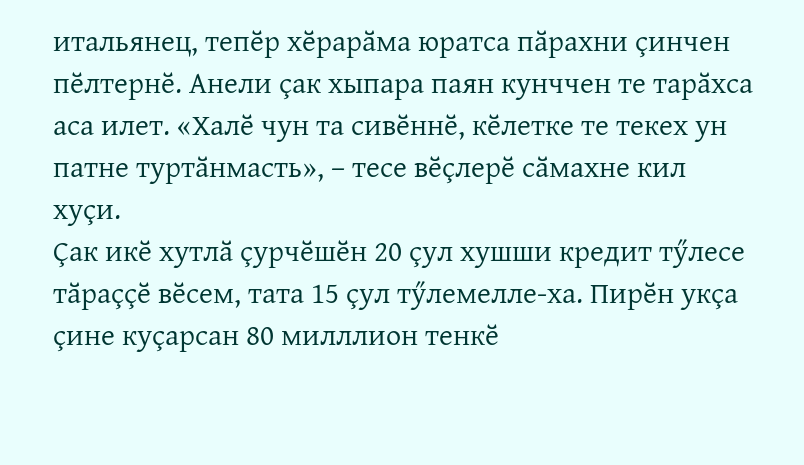итальянец, тепӗр хӗрарӑма юратса пӑрахни çинчен пӗлтернӗ. Анели çак хыпара паян кунччен те тарӑхса аса илет. «Халӗ чун та сивӗннӗ, кӗлетке те текех ун патне туртӑнмасть», – тесе вӗçлерӗ сӑмахне кил хуçи.
Çак икӗ хутлӑ çурчӗшӗн 20 çул хушши кредит тӳлесе тӑраççӗ вӗсем, тата 15 çул тӳлемелле-ха. Пирӗн укçа çине куçарсан 80 милллион тенкӗ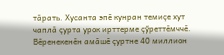тӑрать. Хусанта эпӗ кунран темиçе хут чаплӑ çурта урок ирттерме çӳреттӗмччӗ. Вӗренекенӗн амӑшӗ çуртне 40 миллион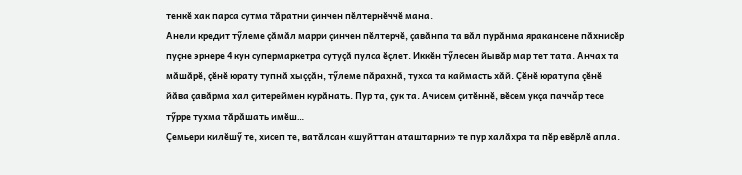тенкӗ хак парса сутма тӑратни çинчен пӗлтернӗччӗ мана.
Анели кредит тӳлеме çӑмӑл марри çинчен пӗлтерчӗ, çавӑнпа та вӑл пурӑнма яракансене пӑхнисӗр пуçне эрнере 4 кун супермаркетра сутуçӑ пулса ӗçлет. Иккӗн тӳлесен йывӑр мар тет тата. Анчах та мӑшӑрӗ, çӗнӗ юрату тупнӑ хыççӑн, тӳлеме пӑрахнӑ, тухса та каймасть хӑй. Çӗнӗ юратупа çӗнӗ йӑва çавӑрма хал çитереймен курӑнать. Пур та, çук та. Ачисем çитӗннӗ, вӗсем укçа паччăр тесе тӳрре тухма тӑрӑшать имӗш…
Çемьери килӗшӳ те, хисеп те, ватӑлсан «шуйттан аташтарни» те пур халӑхра та пӗр евӗрлӗ апла.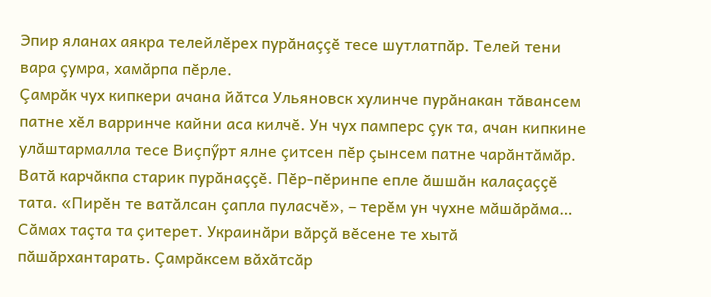Эпир яланах аякра телейлӗрех пурӑнаççӗ тесе шутлатпӑр. Телей тени вара çумра, хамӑрпа пӗрле.
Çамрӑк чух кипкери ачана йӑтса Ульяновск хулинче пурӑнакан тӑвансем патне хӗл варринче кайни аса килчӗ. Ун чух памперс çук та, ачан кипкине улӑштармалла тесе Виçпӳрт ялне çитсен пӗр çынсем патне чарӑнтӑмӑр. Ватӑ карчӑкпа старик пурӑнаççӗ. Пӗр-пӗринпе епле ӑшшӑн калаçаççӗ тата. «Пирӗн те ватӑлсан çапла пуласчӗ», – терӗм ун чухне мӑшӑрӑма…
Сӑмах таçта та çитерет. Украинӑри вӑрçӑ вӗсене те хытӑ пӑшӑрхантарать. Çамрӑксем вӑхӑтсӑр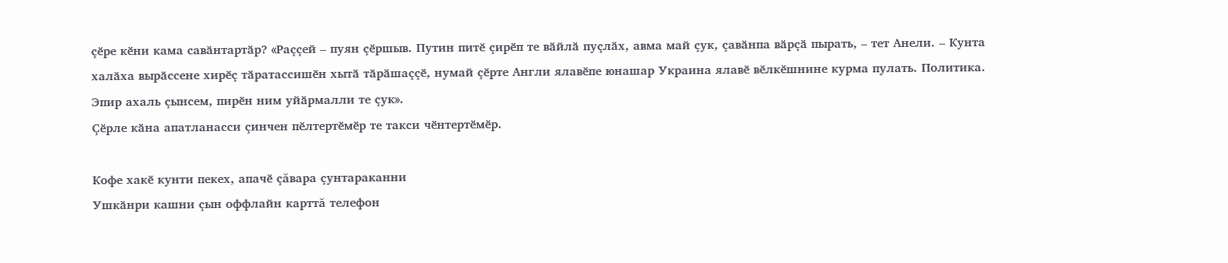çӗре кӗни кама савӑнтартӑр? «Раççей – пуян çӗршыв. Путин питӗ çирӗп те вӑйлӑ пуçлӑх, авма май çук, çавӑнпа вӑрçӑ пырать, – тет Анели. – Кунта халӑха вырӑссене хирӗç тӑратассишӗн хытӑ тӑрӑшаççӗ, нумай çӗрте Англи ялавӗпе юнашар Украина ялавӗ вӗлкӗшнине курма пулать. Политика. Эпир ахаль çынсем, пирӗн ним уйӑрмалли те çук».
Çӗрле кӑна апатланасси çинчен пӗлтертӗмӗр те такси чӗнтертӗмӗр.

Кофе хакӗ кунти пекех, апачӗ çăвара çунтараканни
Ушкӑнри кашни çын оффлайн карттă телефон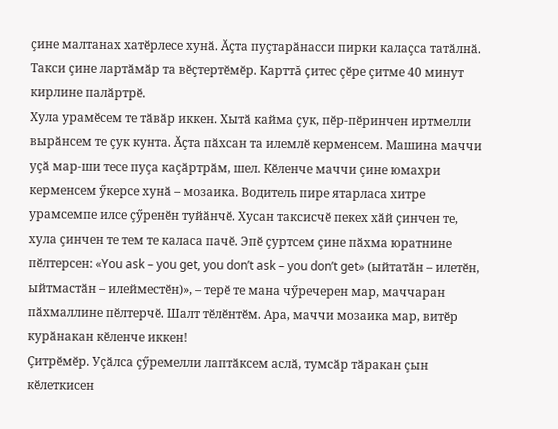çине малтанах хатӗрлесе хунӑ. Ӑçта пуçтарӑнасси пирки калаçса татӑлнӑ. Такси çине лартӑмӑр та вӗçтертӗмӗр. Карттă çитес çӗре çитме 40 минут кирлине палӑртрӗ.
Хула урамӗсем те тӑвӑр иккен. Хытӑ кайма çук, пӗр-пӗринчен иртмелли вырӑнсем те çук кунта. Ӑçта пӑхсан та илемлӗ керменсем. Машина маччи уçӑ мар-ши тесе пуçа каçӑртрӑм, шел. Кӗленче маччи çине юмахри керменсем ӳкерсе хунӑ – мозаика. Водитель пире ятарласа хитре урамсемпе илсе çӳренӗн туйӑнчӗ. Хусан таксисчӗ пекех хӑй çинчен те, хула çинчен те тем те каласа пачӗ. Эпӗ çуртсем çине пӑхма юратнине пӗлтерсен: «You ask – you get, you don’t ask – you don’t get» (ыйтатӑн – илетӗн, ыйтмастӑн – илейместӗн)», – терӗ те мана чӳречерен мар, маччаран пӑхмаллине пӗлтерчӗ. Шалт тӗлӗнтӗм. Ара, маччи мозаика мар, витӗр курӑнакан кӗленче иккен!
Çитрӗмӗр. Уçӑлса çӳремелли лаптӑксем аслӑ, тумсӑр тӑракан çын кӗлеткисен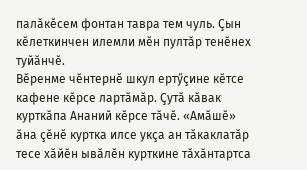палӑкӗсем фонтан тавра тем чуль. Çын кӗлеткинчен илемли мӗн пултӑр тенӗнех туйӑнчӗ.
Вӗренме чӗнтернӗ шкул ертӳçине кӗтсе кафене кӗрсе лартӑмӑр. Çутӑ кӑвак курткӑпа Ананий кӗрсе тӑчӗ. «Амӑшӗ» ӑна çӗнӗ куртка илсе укçа ан тӑкаклатăр тесе хӑйӗн ывӑлӗн курткине тӑхӑнтартса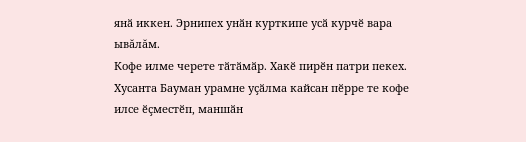янӑ иккен. Эрнипех унӑн курткипе усӑ курчӗ вара ывăлăм.
Кофе илме черете тӑтӑмӑр. Хакӗ пирӗн патри пекех. Хусанта Бауман урамне уçӑлма кайсан пӗрре те кофе илсе ӗçместӗп, маншӑн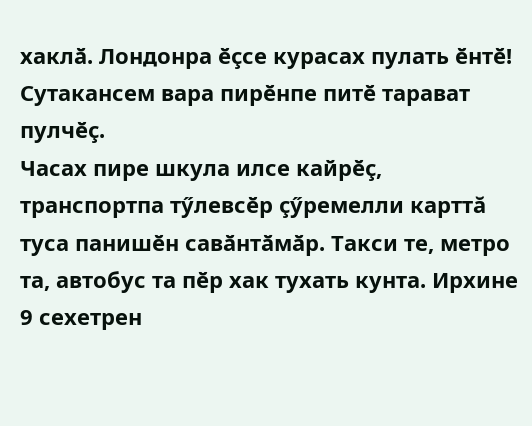хаклӑ. Лондонра ӗçсе курасах пулать ӗнтӗ! Сутакансем вара пирӗнпе питӗ тарават пулчӗç.
Часах пире шкула илсе кайрӗç, транспортпа тӳлевсӗр çӳремелли карттă туса панишӗн савӑнтӑмӑр. Такси те, метро та, автобус та пӗр хак тухать кунта. Ирхине 9 сехетрен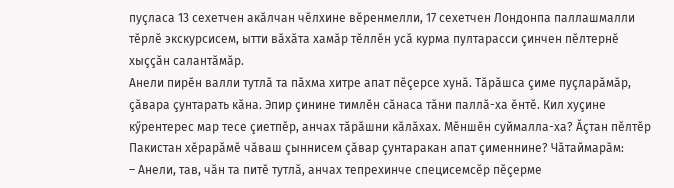пуçласа 13 сехетчен акӑлчан чӗлхине вӗренмелли, 17 сехетчен Лондонпа паллашмалли тӗрлӗ экскурсисем, ытти вӑхӑта хамӑр тӗллӗн усӑ курма пултарасси çинчен пӗлтернӗ хыççӑн салантӑмӑр.
Анели пирӗн валли тутлӑ та пӑхма хитре апат пӗçерсе хунӑ. Тӑрӑшса çиме пуçларӑмӑр, çӑвара çунтарать кӑна. Эпир çинине тимлӗн сӑнаса тӑни паллӑ-ха ӗнтӗ. Кил хуçине кӳрентерес мар тесе çиетпӗр, анчах тӑрӑшни кӑлӑхах. Мӗншӗн суймалла-ха? Ӑçтан пӗлтӗр Пакистан хӗрарăмӗ чӑваш çыннисем çӑвар çунтаракан апат çименнине? Чӑтаймарӑм:
– Анели, тав, чӑн та питӗ тутлӑ, анчах тепрехинче специсемсӗр пӗçерме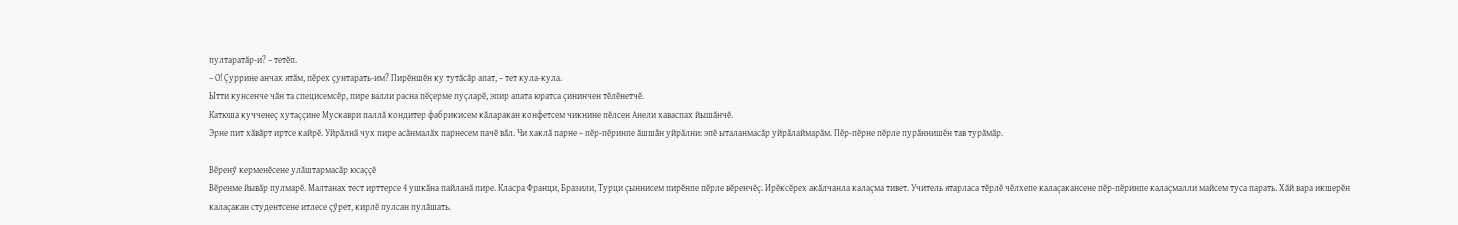пултаратӑр-и? – тетӗп.
– О! Çуррине анчах ятӑм, пӗрех çунтарать-им? Пирӗншӗн ку тутӑсӑр апат, – тет кула-кула.
Ытти кунсенче чӑн та специсемсӗр, пире валли расна пӗçерме пуçларӗ, эпир апата юратса çининчен тӗлӗнетчӗ.
Катюша кучченеç хутаççине Мускаври паллă кондитер фабрикисем кăларакан конфетсем чикнине пӗлсен Анели хаваспах йышӑнчӗ.
Эрне пит хӑвӑрт иртсе кайрӗ. Уйрӑлнӑ чух пире асӑнмалӑх парнесем пачӗ вӑл. Чи хаклӑ парне – пӗр-пӗринпе ӑшшӑн уйрӑлни: эпӗ ыталанмасӑр уйрӑлаймарӑм. Пӗр-пӗрне пӗрле пурӑннишӗн тав турӑмӑр.

Вӗренӳ керменӗсене улăштармасăр юсаççӗ
Вӗренме йывӑр пулмарӗ. Малтанах тест ирттерсе 4 ушкӑна пайланӑ пире. Класра Франци, Бразили, Турци çыннисем пирӗнпе пӗрле вӗренчӗç. Ирӗксӗрех акӑлчанла калаçма тивет. Учитель ятарласа тӗрлӗ чӗлхепе калаçакансене пӗр-пӗринпе калаçмалли майсем туса парать. Хӑй вара икшерӗн калаçакан студентсене итлесе çӳрет, кирлӗ пулсан пулӑшать.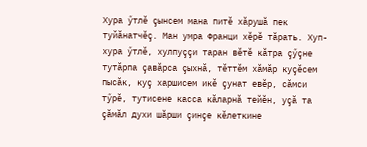Хура ӳтлӗ çынсем мана питӗ хӑрушă пек туйӑнатчӗç. Ман умра Франци хӗрӗ тӑрать. Хуп-хура ӳтлӗ, хулпуççи таран вӗтӗ кӑтра çӳçне тутӑрпа çавӑрса çыхнӑ, тӗттӗм хӑмӑр куçӗсем пысӑк, куç харшисем икӗ çунат евӗр, сӑмси тӳрӗ, тутисене касса кӑларнӑ тейӗн, уçӑ та çӑмӑл духи шӑрши çинçе кӗлеткине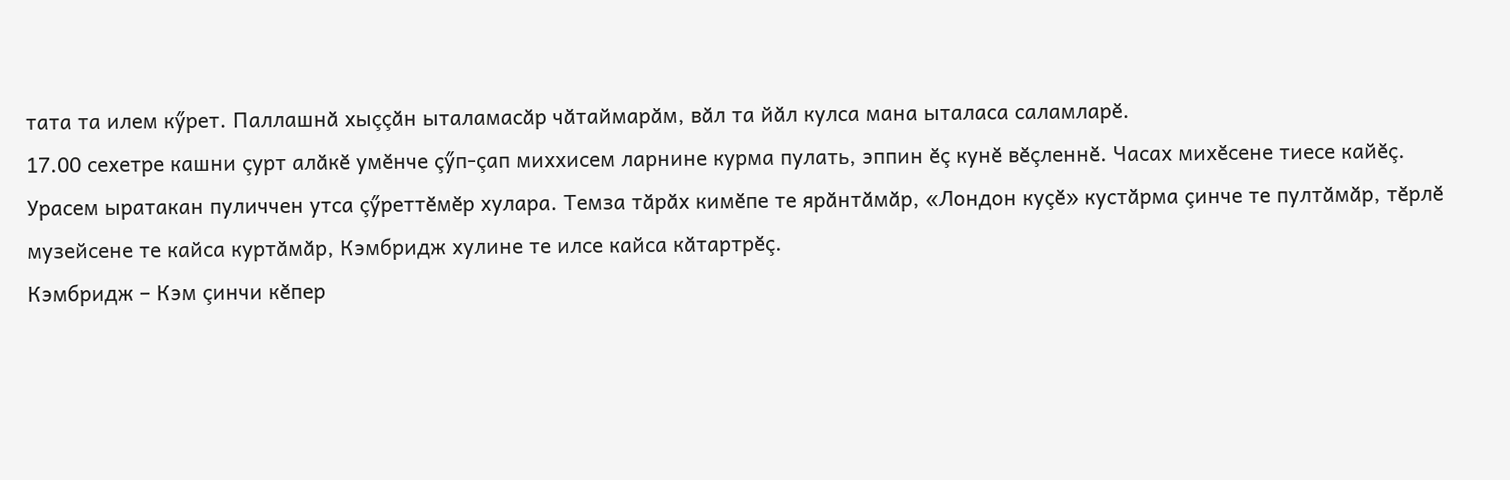тата та илем кӳрет. Паллашнӑ хыççӑн ыталамасӑр чӑтаймарӑм, вӑл та йӑл кулса мана ыталаса саламларӗ.
17.00 сехетре кашни çурт алӑкӗ умӗнче çӳп-çап миххисем ларнине курма пулать, эппин ӗç кунӗ вӗçленнӗ. Часах михӗсене тиесе кайӗç.
Урасем ыратакан пуличчен утса çӳреттӗмӗр хулара. Темза тӑрӑх кимӗпе те ярӑнтӑмӑр, «Лондон куçӗ» кустӑрма çинче те пултӑмӑр, тӗрлӗ музейсене те кайса куртӑмӑр, Кэмбридж хулине те илсе кайса кӑтартрӗç.
Кэмбридж – Кэм çинчи кӗпер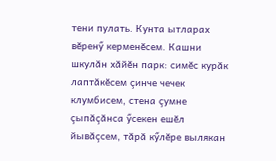тени пулать. Кунта ытларах вӗренӳ керменӗсем. Кашни шкулӑн хӑйӗн парк: симӗс курӑк лаптӑкӗсем çинче чечек клумбисем, стена çумне çыпӑçӑнса ӳсекен ешӗл йывӑçсем, тӑрӑ кӳлӗре вылякан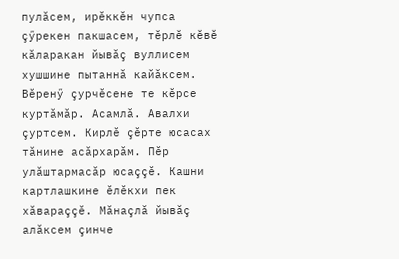пулӑсем, ирӗккӗн чупса çӳрекен пакшасем, тӗрлӗ кӗвӗ кӑларакан йывӑç вуллисем хушшине пытаннӑ кайӑксем. Вӗренӳ çурчӗсене те кӗрсе куртӑмӑр. Асамлӑ. Авалхи çуртсем. Кирлӗ çӗрте юсасах тӑнине асӑрхарӑм. Пӗр улӑштармасӑр юсаççӗ. Кашни картлашкине ӗлӗкхи пек хӑвараççӗ. Мӑнаçлӑ йывӑç алӑксем çинче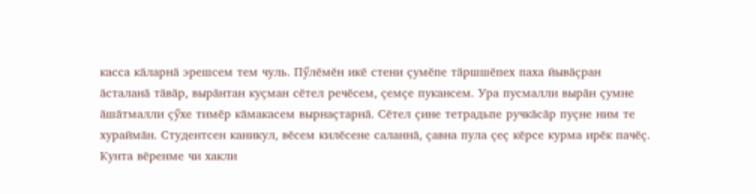касса кӑларнӑ эрешсем тем чуль. Пӳлӗмӗн икӗ стени çумӗпе тӑршшӗпех паха йывӑçран ӑсталанӑ тӑвӑр, вырӑнтан куçман сӗтел речӗсем, çемçе пукансем. Ура пусмалли вырӑн çумне ӑшӑтмалли çӳхе тимӗр кӑмакасем вырнаçтарнӑ. Сӗтел çине тетрадьпе ручкӑсӑр пуçне ним те хураймӑн. Студентсен каникул, вӗсем килӗсене саланнӑ, çавна пула çеç кӗрсе курма ирӗк пачӗç. Кунта вӗренме чи хакли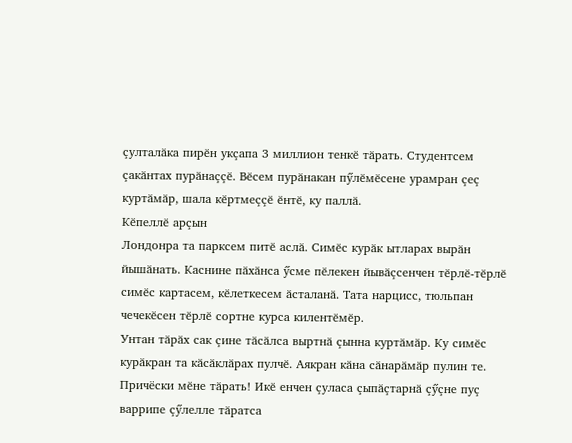çулталӑка пирӗн укçапа 3 миллион тенкӗ тӑрать. Студентсем çакӑнтах пурӑнаççӗ. Вӗсем пурӑнакан пӳлӗмӗсене урамран çеç куртӑмӑр, шала кӗртмеççӗ ӗнтӗ, ку паллӑ.
Кӗпеллӗ арçын
Лондонра та парксем питӗ аслӑ. Симӗс курӑк ытларах вырӑн йышӑнать. Каснине пӑхӑнса ӳсме пӗлекен йывӑçсенчен тӗрлӗ-тӗрлӗ симӗс картасем, кӗлеткесем ӑсталанӑ. Тата нарцисс, тюльпан чечекӗсен тӗрлӗ сортне курса килентӗмӗр.
Унтан тӑрӑх сак çине тӑсӑлса выртнӑ çынна куртӑмӑр. Ку симӗс курӑкран та кӑсӑклӑрах пулчӗ. Аякран кӑна сӑнарӑмӑр пулин те. Причёски мӗне тӑрать! Икӗ енчен çуласа çыпӑçтарнӑ çӳçне пуç варрипе çӳлелле тӑратса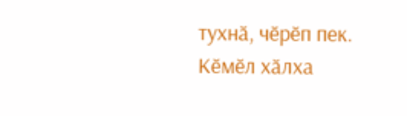тухнӑ, чӗрӗп пек. Кӗмӗл хӑлха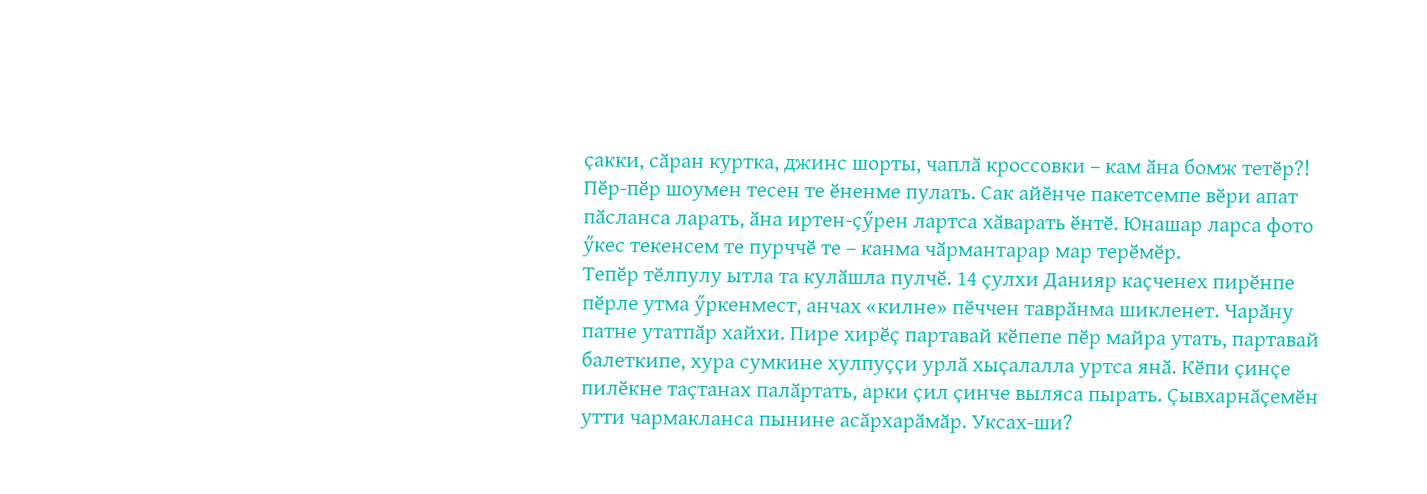çакки, сӑран куртка, джинс шорты, чаплӑ кроссовки – кам ӑна бомж тетӗр?! Пӗр-пӗр шоумен тесен те ӗненме пулать. Сак айӗнче пакетсемпе вӗри апат пӑсланса ларать, ӑна иртен-çӳрен лартса хӑварать ӗнтӗ. Юнашар ларса фото ӳкес текенсем те пурччӗ те – канма чӑрмантарар мар терӗмӗр.
Тепӗр тӗлпулу ытла та кулӑшла пулчӗ. 14 çулхи Данияр каçченех пирӗнпе пӗрле утма ӳркенмест, анчах «килне» пӗччен таврӑнма шикленет. Чарӑну патне утатпӑр хайхи. Пире хирӗç партавай кӗпепе пӗр майра утать, партавай балеткипе, хура сумкине хулпуççи урлӑ хыçалалла уртса янӑ. Кӗпи çинçе пилӗкне таçтанах палӑртать, арки çил çинче выляса пырать. Çывхарнӑçемӗн утти чармакланса пынине асӑрхарӑмӑр. Уксах-ши?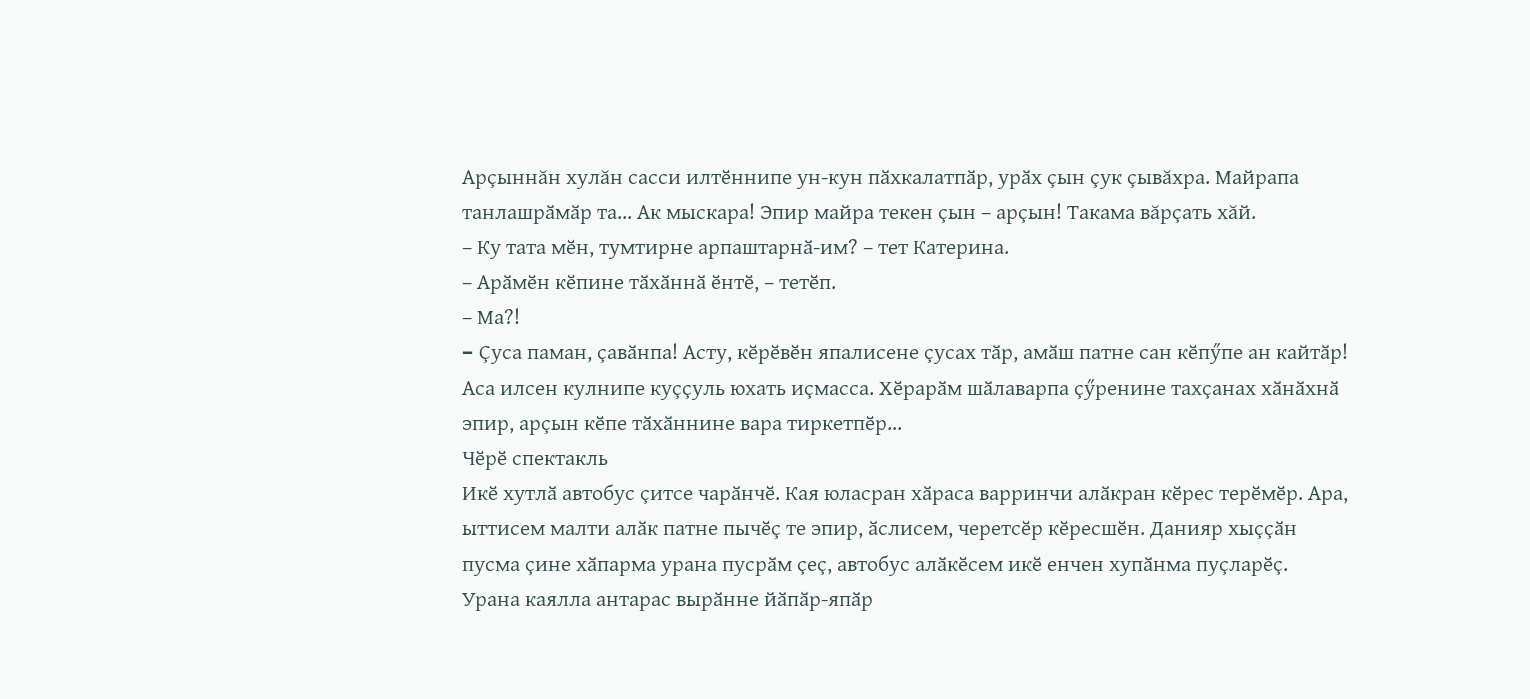Арçыннăн хулăн сасси илтӗннипе ун-кун пӑхкалатпӑр, урӑх çын çук çывăхра. Майрапа танлашрӑмӑр та... Ак мыскара! Эпир майра текен çын – арçын! Такама вăрçать хăй.
– Ку тата мӗн, тумтирне арпаштарнӑ-им? – тет Катерина.
– Арӑмӗн кӗпине тӑхӑннӑ ӗнтӗ, – тетӗп.
– Ма?!
– Çуса паман, çавӑнпа! Асту, кӗрӗвӗн япалисене çусах тӑр, амӑш патне сан кӗпӳпе ан кайтӑр!
Аса илсен кулнипе куççуль юхать иçмасса. Хӗрарӑм шӑлаварпа çӳренине тахçанах хӑнӑхнӑ эпир, арçын кӗпе тӑхӑннине вара тиркетпӗр...
Чӗрӗ спектакль
Икӗ хутлӑ автобус çитсе чарӑнчӗ. Кая юласран хӑраса варринчи алӑкран кӗрес терӗмӗр. Ара, ыттисем малти алӑк патне пычӗç те эпир, ӑслисем, черетсӗр кӗресшӗн. Данияр хыççӑн пусма çине хӑпарма урана пусрӑм çеç, автобус алӑкӗсем икӗ енчен хупӑнма пуçларӗç. Урана каялла антарас вырӑнне йӑпӑр-япӑр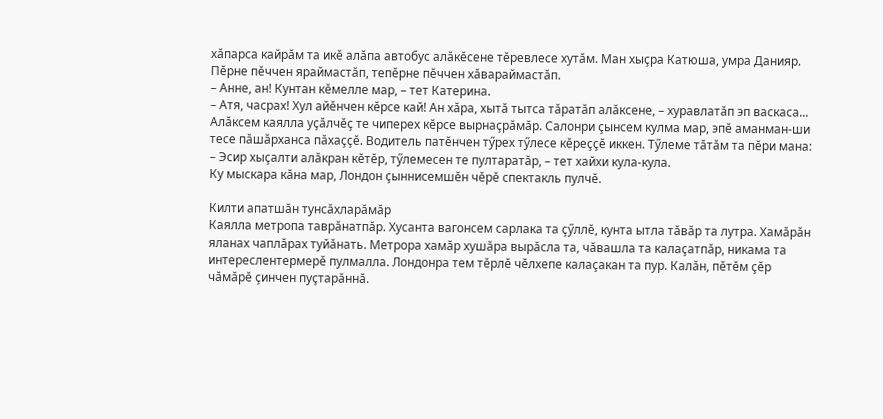хӑпарса кайрӑм та икӗ алӑпа автобус алӑкӗсене тӗревлесе хутӑм. Ман хыçра Катюша, умра Данияр. Пӗрне пӗччен яраймастӑп, тепӗрне пӗччен хӑвараймастӑп.
– Анне, ан! Кунтан кӗмелле мар, – тет Катерина.
– Атя, часрах! Хул айӗнчен кӗрсе кай! Ан хӑра, хытӑ тытса тӑратӑп алӑксене, – хуравлатӑп эп васкаса...
Алӑксем каялла уçӑлчӗç те чиперех кӗрсе вырнаçрӑмӑр. Салонри çынсем кулма мар, эпӗ аманман-ши тесе пӑшӑрханса пӑхаççӗ. Водитель патӗнчен тӳрех тӳлесе кӗреççӗ иккен. Тӳлеме тӑтӑм та пӗри мана:
– Эсир хыçалти алӑкран кӗтӗр, тӳлемесен те пултаратӑр, – тет хайхи кула-кула.
Ку мыскара кӑна мар, Лондон çыннисемшӗн чӗрӗ спектакль пулчӗ.

Килти апатшăн тунсăхларăмăр
Каялла метропа таврӑнатпӑр. Хусанта вагонсем сарлака та çӳллӗ, кунта ытла тӑвӑр та лутра. Хамӑрӑн яланах чаплӑрах туйӑнать. Метрора хамӑр хушӑра вырӑсла та, чӑвашла та калаçатпӑр, никама та интереслентермерӗ пулмалла. Лондонра тем тӗрлӗ чӗлхепе калаçакан та пур. Калӑн, пӗтӗм çӗр чӑмӑрӗ çинчен пуçтарăннӑ.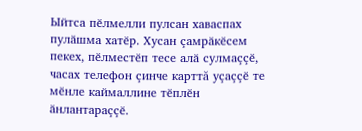Ыйтса пӗлмелли пулсан хаваспах пулӑшма хатӗр. Хусан çамрӑкӗсем пекех, пӗлместӗп тесе алӑ сулмаççӗ, часах телефон çинче карттă уçаççӗ те мӗнле каймаллине тӗплӗн ӑнлантараççӗ.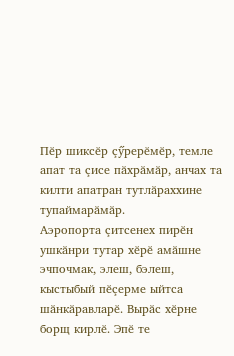Пӗр шиксӗр çӳрерӗмӗр, темле апат та çисе пӑхрӑмӑр, анчах та килти апатран тутлӑраххине тупаймарӑмӑр.
Аэропорта çитсенех пирӗн ушкӑнри тутар хӗрӗ амӑшне эчпочмак, элеш, бэлеш, кыстыбый пӗçерме ыйтса шӑнкӑравларӗ. Вырӑс хӗрне борщ кирлӗ. Эпӗ те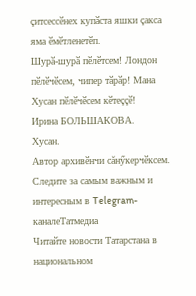çитсессӗнех купӑста яшки çакса яма ӗмӗтленетӗп.
Шурӑ-шурӑ пӗлӗтсем! Лондон пӗлӗчӗсем, чипер тӑрӑр! Мана Хусан пӗлӗчӗсем кӗтеççӗ!
Ирина БОЛЬШАКОВА.
Хусан.
Автор архивӗнчи сăнӳкерчӗксем.
Следите за самым важным и интересным в Telegram-каналеТатмедиа
Читайте новости Татарстана в национальном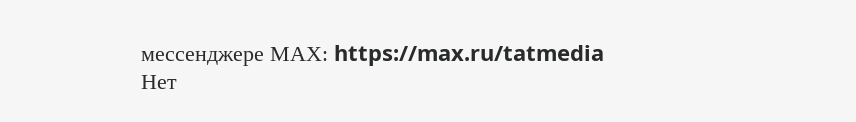мессенджере MАХ: https://max.ru/tatmedia
Нет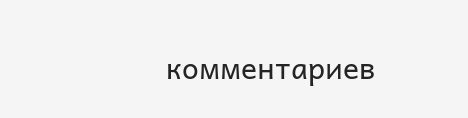комментариев